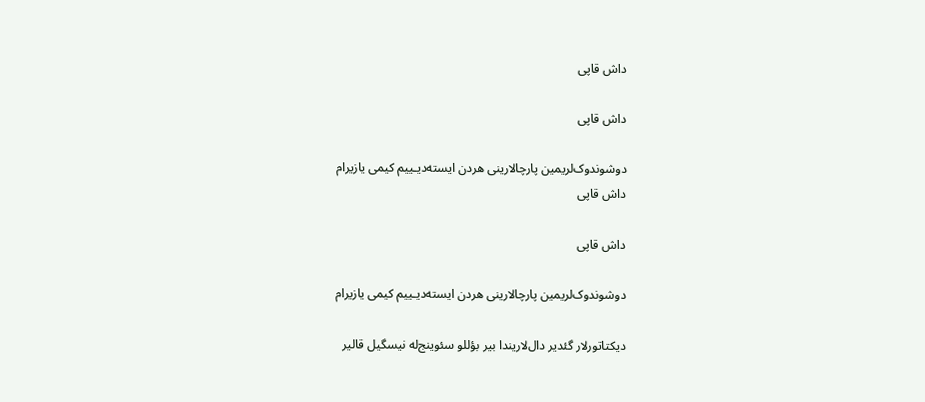داش قاپی

داش قاپی

دوشوندوک‌لریمین پارچالارینی هردن ایسته‌دیـییم کیمی یازیرام
داش قاپی

داش قاپی

دوشوندوک‌لریمین پارچالارینی هردن ایسته‌دیـییم کیمی یازیرام

دیکتاتورلار گئدیر دال‌لاریندا بیر بؤللو سئوینج‌له نیسگیل قالیر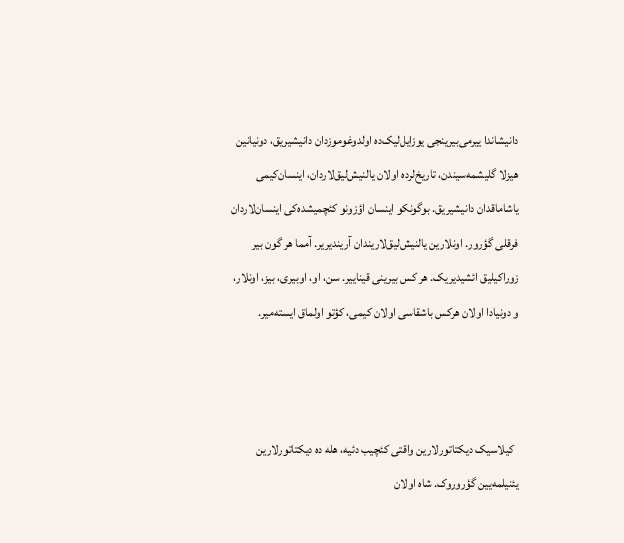دانیشاندا ییرمی‌بیرینجی یوز‌ایل‌لیک‌ده اولدوغوموزدان دانیشیریق، دونیانین هیزلا گلیشمه‌سیندن، تاریخ‌لرده اولان یالنیش‌لیق‌لاردان، اینسان‌کیمی یاشاماقدان دانیشیریق. بوگونکو اینسان اؤزونو کئچمیشده‌کی اینسان‌لاردان فرقلی گؤرور. اونلارین یالنیش‌لیق‌لاریندان آریندیریر. آمما هر گون بیر زوراکیلیق ائشیدیریک. هر کس بیرینی قیناییر. سن، او، اوبیری، بیز، اونلار، و دونیادا اولان هرکس باشقاسی اولان کیمی، کؤتو اولماق ایسته‌میر.



  کیلاسیک دیکتاتورلارین واقتی کئچیب دئیه، هله ده دیکتاتورلارین یئنیلمه‌یین گؤروروک. شاه اولان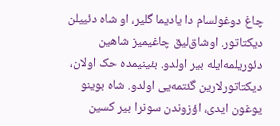چاغ دوغولسام دا یادیما گلیر، او شاه دئییلن دیکتاتور. اوشاق‌لیق چاغیمیز شاهین دئوریلمه‌ایله بیر اولدو. بئینیمده حک اولان، دیکتاتورلارین گئتمه‌یی اولدو. شاه بوینو یوغون ایدی، اؤزوندن سونرا بیر کسین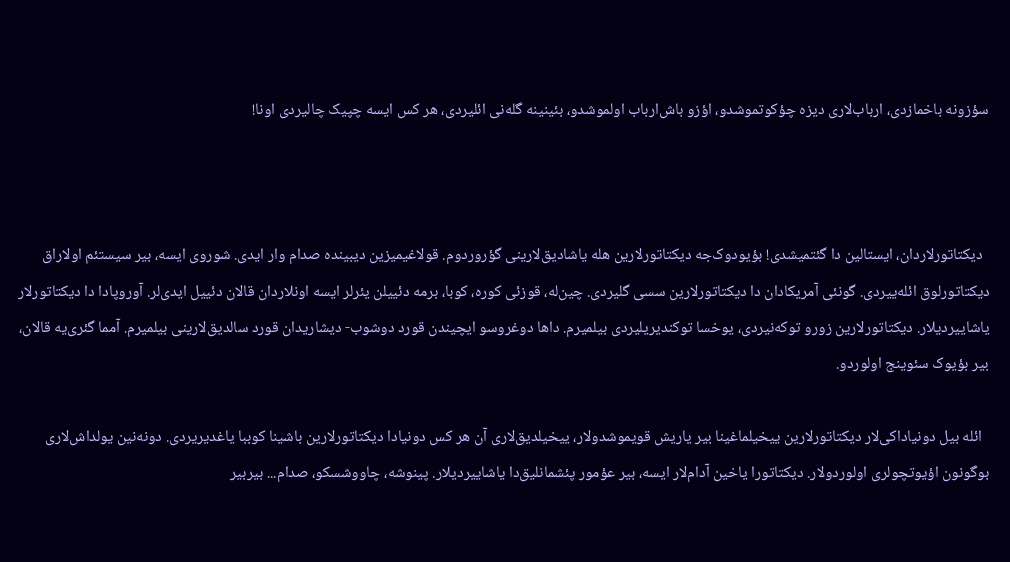سؤزونه باخمازدی، ارباب‌لاری دیزه چؤکوتموشدو، اؤزو باش‌ارباب اولموشدو، بئینینه گله‌نی ائلیردی، هر کس ایسه چپیک چالیردی اونا!



  دیکتاتورلاردان، ایستالین دا گئتمیشدی! بؤیودوک‌جه دیکتاتورلارین هله یاشادیق‌لارینی گؤروردوم. قولاغیمیزین دیبینده صدام وار ایدی. شوروی ایسه، بیر سیستئم اولاراق دیکتاتورلوق ائله‌ییردی. گونئی آمریکادان دا دیکتاتورلارین سسی گلیردی. چین‌له، قوزئی کوره، کوبا، برمه دئییلن یئرلر ایسه اونلاردان قالان دئییل ایدی‌لر. آوروپادا دا دیکتاتورلار یاشاییردیلار. دیکتاتورلارین زورو توکه‌نیردی، یوخسا توکندیریلیردی بیلمیرم. داها دوغروسو ایچیندن قورد دوشوب- دیشاریدان قورد سالدیق‌لارینی بیلمیرم. آمما گئری‌یه قالان، بیر بؤیوک سئوینج اولوردو.

  ائله بیل دونیاداکی‌لار دیکتاتورلارین ییخیلماغینا بیر یاریش قویموشدولار، ییخیلدیق‌لاری آن هر کس دونیادا دیکتاتورلارین باشینا کوببا یاغدیریردی. دونه‌نین یولداش‌لاری بوگونون اؤیوتچولری اولوردولار. دیکتاتورا یاخین آدام‌لار ایسه، بیر عؤمور پئشمانلیق‌دا یاشاییردیلار. پینوشه، چاووشسکو، صدام... بیربیر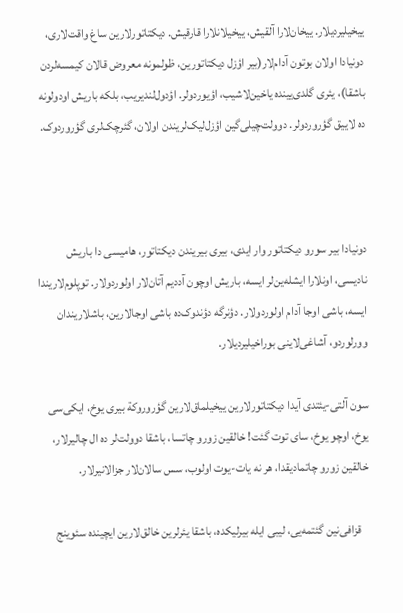ییخیلیردیلار. ییخان‌لارا آلقیش، ییخیلانلارا قارقیش. دیکتاتورلارین ساغ واقت‌لاری، دونیادا اولان بوتون آدام‌لار(بیر اؤزل دیکتاتورین، ظولمونه معروض قالان کیمسه‌لردن باشقا)، یئری گلدی‌یینده یاخین‌لاشیب، اؤیوردولر. اؤدول‌لندیریب، بلکه باریش اودولونه ده لاییق گؤروردولر. دوولت‌چیلی‌گین اؤزل‌لیک‌لریندن اولان، گئرچک‌لری گؤروردوک.



دونیادا بیر سورو دیکتاتور وار ایدی، بیری بیریندن دیکتاتور، هامیسی دا باریش نادیسی، اونلارا ایشله‌ین‌لر ایسه، باریش اوچون آددیم آتان‌لار اولوردولار. توپلوم‌لاریندا ایسه، باشی اوجا آدام اولوردولار. دؤنرگه دؤندوک‌ده باشی اوجالارین، باشلاریندان وورلوردو، آشاغی‌لاینی بوراخیلیردیلار.

سون آلتی-یئتدی آیدا دیکتاتورلارین ییخیلماق‌لارین گؤروروکة بیری یوخ، ایکی‌سی یوخ، اوچو یوخ، سای توت گئت! خالقین زورو چاتسا، باشقا دوولت‌لر ده ال چالیرلار، خالقین زورو چاتمادیقدا، هر نه یات-یوت اولوب، سس سالان‌لار جزالانیرلار.

   قزافی‌نین گئتمه‌یی، لیبی ایله بیرلیکده، باشقا یئرلرین خالق‌لارین ایچینده سئوینج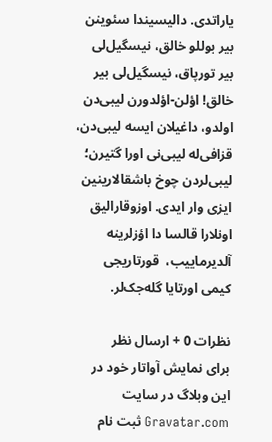یاراتدی. دالیسیندا سئوینن بیر بوللو خالق، نیسگیل‌لی بیر تورپاق، نیسگیل‌لی بیر خالق! اؤلن-اؤلدورن لیبی‌دن اولدو، داغیلان ایسه لیبی‌دن، قزافی‌له لیبی‌نی اورا گتیرن؛ لیبی‌لردن چوخ باشقالارینین ایزی وار ایدی. اوزوقارالیق اونلارا قالسا دا اؤزلرینه آلدیرماییب،  قورتاریجی کیمی اورتایا گله‌جک‌لر.

نظرات 0 + ارسال نظر
برای نمایش آواتار خود در این وبلاگ در سایت Gravatar.com ثبت نام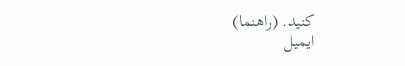کنید. (راهنما)
ایمیل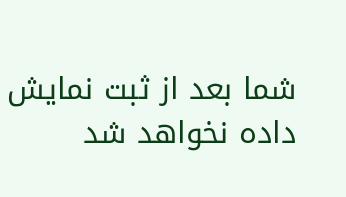شما بعد از ثبت نمایش داده نخواهد شد